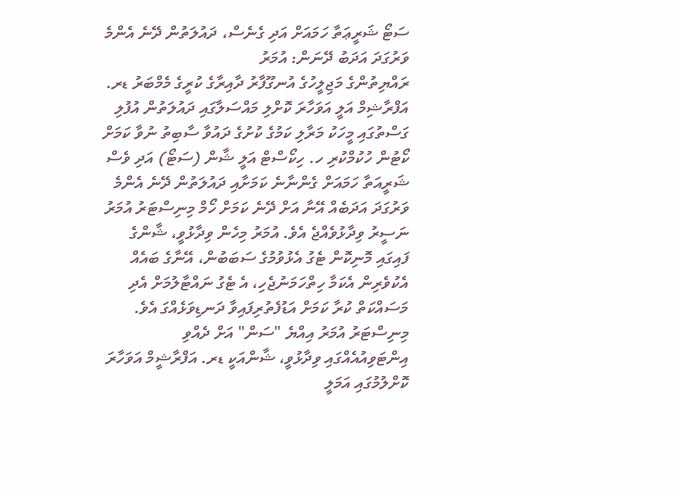ސަޓޯ ޝަރީޢަތާ ހަމައަށް އަދި ގެނެސް، ދައުލަތުން ދޭނެ އެންމެ ވަރުގަދަ އަދަބު ދޭނަން: އުމަރު
ރައްޔިތުންގެ މަޖިލީހުގެ އުނގޫފާރު ދާއިރާގެ ކުރީގެ މެމްބަރު ޑރ. އަފްރާޝިމް އަލީ އަވަހާރަ ކޮށްލި މައްސަލާގައި ދައުލަތުން އުފުލި ގަސްތުގައި މީހަކު މަރާލި ކަމުގެ ކުށުގެ ދައުވާ ސާބިތު ނުވާ ކަމަށް ކޯޓުން ހުކުމްކުރި ހ. ހިކޯސްޓް އަލީ ޝާން (ސަޓޯ) އަދި ވެސް ޝަރީއަތާ ހަމައަށް ގެންނާނެ ކަމަށާއި ދައުލަތުން ދޭނެ އެންމެ ވަރުގަދަ އަދަބެއް އޭނާ އަށް ދޭނެ ކަމަށް ހޯމް މިނިސްޓަރު އުމަރު ނަސީރު ވިދާޅުވެއްޖެ އެވެ. އުމަރު މިހެން ވިދާޅުވީ، ޝާންގެ ފައިގައި މޮނިކޮން ޓެގު އެޅުވުމުގެ ސަބަބުން، އޭނާގެ ބައެއް އެކުވެރިން އެކަމާ ހިތްހަމަނުޖެހި، އެ ޓެގު ނައްޓާލުމަށް އެދި މަސައްކަތް ކުރާ ކަމަށް އަޑުފެތުރިފައިވާ ދަނޑިވަޅެއްގަ އެވެ. މިނިސްޓަރު އުމަރު އިއްޔެ "ސަން" އަށް ދެއްވި އިންޓަވިއުއެއްގައި ވިދާޅުވީ، ޝާންއަކީ ޑރ. އަފްރާޝީމް އަވަހާރަ ކޮށްލުމުގައި އަމަލީ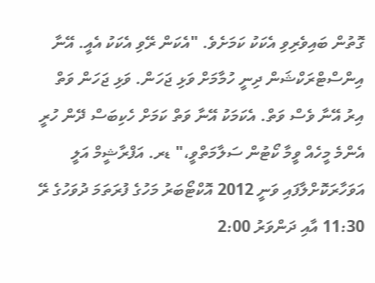ގޮތުން ބައިވެރިވި އެކަކު ކަމަށެވެ. "އެކަން ރޭވި އެކަކު އެއީ. އޭނާ އިންސްޓްރަކްޝަން ދިނީ ހުމާމަށް ވަޅި ޖަހަން. ވަޅި ޖަހަން ވަތް އިރު އޭނާ ވެސް ވަތް. އެކަމަކު އޭނާ ވަތް ކަމަށް ހެކިބަސް ދޭން ހުރީ އެންމެ މީހެއް ވީމާ ކޯޓުން ސަލާމަތްވީ،" ޑރ. އަފްރާޝީމް އަލީ އަވަހާރަކޮށްލާފައި ވަނީ 2012 އޮކްޓޯބަރު މަހުގެ ފުރަތަމަ ދުވަހުގެ ރޭ 11:30 އާއި ދަންވަރު 2:00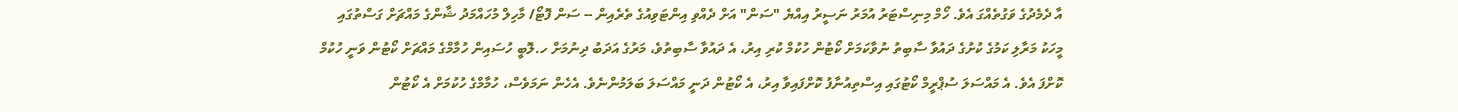އާ ދެމެދުގެ ވަގުތެއްގަ އެވެ. ހޯމް މިނިސްޓަރު އުމަރު ނަސީރު އިއްޔެ "ސަން" އަށް ދެއްވި އިންޓަވިއުގެ ތެރެއިން -- ސަން ފޮޓޯ/ މާހިލް މުހައްމަދު ޝާންގެ މައްޗަށް ގަސްތުގައި މީހަކު މަރާލި ކަމުގެ ކުށުގެ ދައުވާ ސާބިތު ނުވާކަމަށް ކޯޓުން ހުކުމް ކުރި އިރު، އެ ދައުވާ ސާބިތުވެ، މަރުގެ އަދަބު ދިނުމަށް ހ.ލޮބީ ހުސައިން ހުމާމްގެ މައްޗަށް ކޯޓުން ވަނީ ހުކުމް ކޮށްފަ އެވެ. އެ މައްސަލަ ސުޕްރީމް ކޯޓުގައި އިސްތިއުނާފު ކޮށްފައިވާ އިރު، އެ ކޯޓުން ދަނީ މައްސަލަ ބަލަމުންނެވެ. އެހެން ނަމަވެސް، ހުމާމްގެ ހުކުމަށް އެ ކޯޓުން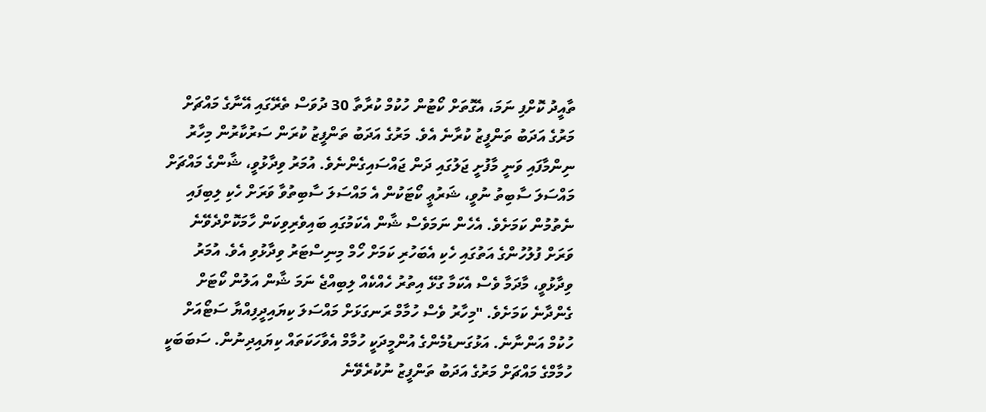ތާއީދު ކޮށްފި ނަމަ، އެގޮތަށް ކޯޓުން ހުކުމް ކުރާތާ 30 ދުވަސް ތެރޭގައި އޭނާގެ މައްޗަށް މަރުގެ އަދަބު ތަންފީޒު ކުރާނެ އެވެ. މަރުގެ އަދަބު ތަންފީޒު ކުރަން ސަރުކާރުން މިހާރު ނިންމާފައި ވަނީ މާފުށީ ޖަލުގައި ދަން ޖައްސައިގެންނެވެ. އުމަރު ވިދާޅުވީ، ޝާންގެ މައްޗަށް މައްސަލަ ސާބިތު ނުވީ، ޝަރުޢީ ކޯޓަކުން އެ މައްސަލަ ސާބިތުވާ ވަރަށް ހެކި ލިބިފައި ނެތުމުން ކަމަށެވެ. އެހެން ނަމަވެސް ޝާން އެކަމުގައި ބައިވެރިވިކަން ހާމަކޮށްދެވޭނެ ވަރަށް ފުލުހުންގެ އަތުގައި ހެކި އެބަހުރި ކަމަށް ހޯމް މިނިސްޓަރު ވިދާޅުވި އެވެ. އުމަރު ވިދާޅުވީ، މާދަމާ ވެސް އެކަމާ ގުޅޭ އިތުރު ހެއްކެއް ލިބިއްޖެ ނަމަ ޝާން އަލުން ކޯޓަށް ގެންދާނެ ކަމަށެވެ. "މިހާރު ވެސް ހުމާމް ރަނގަޅަށް މައްސަލަ ކިޔައިދީފިއްޔާ ސަޓޯއަށް ހުކުމް އަންނާނެ. އަޅުގަނޑުމެންގެ އުންމީދަކީ ހުމާމް އެވާހަކަތައް ކިޔައިދިނުން. ސަބަބަކީ ހުމާމްގެ މައްޗަށް މަރުގެ އަދަބު ތަންފީޒު ނުކުރެވޭނެ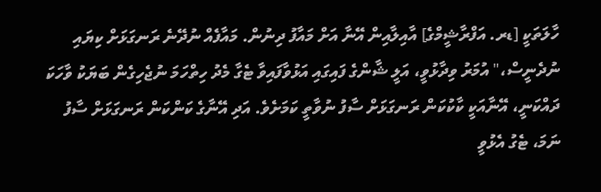ހާލަތަކީ [ޑރ. އަފްރާޝީމްގެ] އާއިލާއިން އޭނާ އަށް މައާފު ދިނުން. މައާފެއް ނުދޭނެ ރަނގަޅަށް ކިޔައި ނުދެނީސް،" އުމަރު ވިދާޅުވީ، އަލީ ޝާންގެ ފައިގައި އަޅުވާފައިވާ ޓެގާ މެދު ހިތްހަމަ ނުޖެހިގެން ބަޔަކު ވާހަކަ ދައްކަނީ، އޭނާއަކީ ކާކުކަން ރަނގަޅަށް ސާފު ނުވާތީ ކަމަށެވެ. އަދި އޭނާގެ ކަންކަން ރަނގަޅަށް ސާފު ނަމަ، ޓެގު އެޅުވީ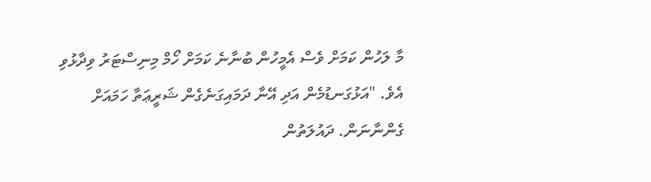މާ ލަހުން ކަމަށް ވެސް އެމީހުން ބުނާނެ ކަމަށް ހޯމް މިނިސްޓަރު ވިދާޅުވި އެވެ. "އަޅުގަނޑުމެން އަދި އޭނާ ދަމައިގަނެގެން ޝަރީޢަތާ ހަމައަށް ގެންނާނަން. ދައުލަތުން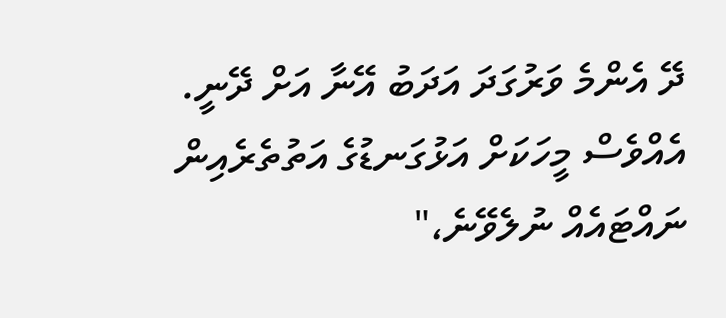ދޭ އެންމެ ވަރުގަދަ އަދަބު އޭނާ އަށް ދޭނީ. އެއްވެސް މީހަކަށް އަޅުގަނޑުގެ އަތުތެރެއިން ނައްޓައެއް ނުލެވޭނެ،"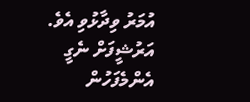އުމަރު ވިދާޅުވި އެވެ.
އަރުޝީފަށް ނެގީ
އެންމެފަހުން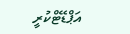އަޕްޑޭޓްކުރީ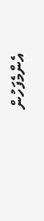އެންމެފަހުން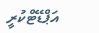އަޕްޑޭޓްކުރީ